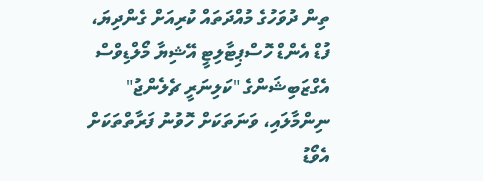ތިން ދުވަހުގެ މުއްދަތައް ކުރިއަށް ގެންދިޔަ، ފުޑް އެންޑް ހޮސްޕިޓާލިޓީ އޭޝިޔާ މޯލްޑިވްސް އެގްޒަބިޝަންގެ "ކަލިނަރީ ޗެލެންޖު" ނިންމާލައި، ވަނަތަކަށް ހޮވުނު ފަރާތްތަކަށް އެވޯޑު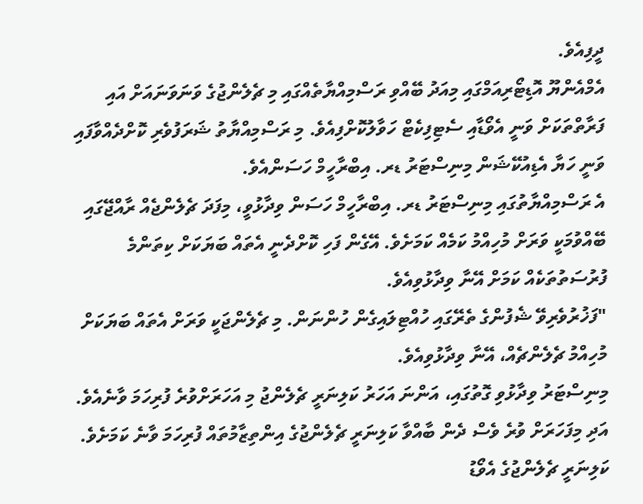ދީފިއެވެ.
އެމްއެންޔޫ އޮޑިޓޯރިއަމްގައި މިއަދު ބޭއްވި ރަސްމިއްޔާތެއްގައި މި ޗެލެންޖުގެ ވަނަވަނައަށް އައި ފަރާތްތަކަށް ވަނީ އެވޯޑާއި ސެޓިފިކެޓް ހަވާލުކޮށްފިއެވެ. މި ރަސްމިއްޔާތު ޝަރަފުވެރި ކޮށްދެއްވާފައި ވަނީ ހަޔާ އެޑިއުކޭޝަން މިނިސްޓަރު ޑރ. އިބްރާހީމް ހަސަންއެވެ.
އެ ރަސްމިއްޔާތުގައި މިނިސްޓަރު ޑރ. އިބްރާހީމް ހަސަން ވިދާޅުވީ، މިފަދަ ޗެލެންޖެއް ރާއްޖޭގައި ބޭއްވުމަކީ ވަރަށް މުހިއްމު ކަމެއް ކަމަށެވެ. އޭގެން ފަހި ކޮށްދެނީ އެތައް ބަޔަކަށް ކިތަންމެ ފުރުސަތުތަކެއް ކަމަށް އޭނާ ވިދާޅުވިއެވެ.
"ފަޚުރުވެރިވޭ ޝެފުންގެ ތެރޭގައި ހުއްޓިލައިގެން ހުންނަން. މި ޗެލެންޖަކީ ވަރަށް އެތައް ބަޔަކަށް މުހިއްމު ޗެލެންޗެއް، އޭނާ ވިދާޅުވިއެވެ.
މިނިސްޓަރު ވިދާޅުވި ގޮތުގައި، އަންނަ އަހަރު ކަލިނަރީ ޗެލެންޖު މި އަހަރަށްވުރެ ފުރިހަމަ ވާނެއެވެ. އަދި މިފަހަރަށް ވުރެ ވެސް ދެން ބާއްވާ ކަލިނަރީ ޗެލެންޖުގެ އިންތިޒާމުތައް ފުރިހަމަ ވާނެ ކަމަށެވެ.
ކަލިނަރީ ޗެލެންޖުގެ އެވޯޑު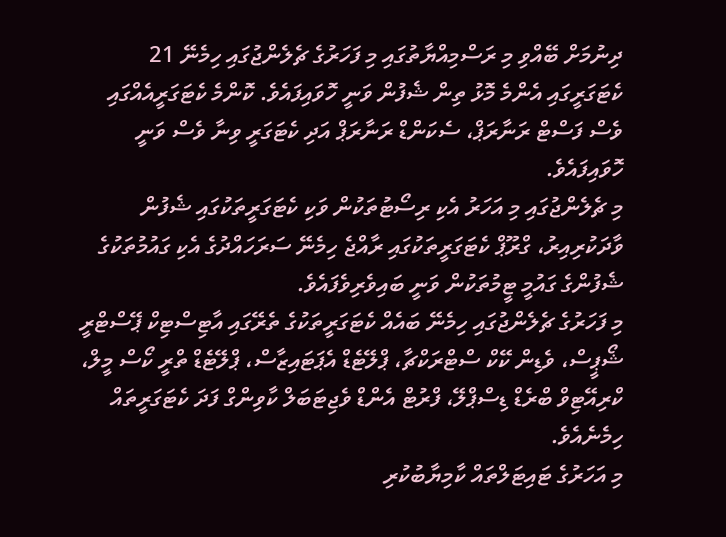ދިނުމަށް ބޭއްވި މި ރަސްމިއްޔާތުގައި މި ފަހަރުގެ ޗެލެންޖުގައި ހިމެނޭ 21 ކެޓަގަރީގައި އެންމެ މޮޅު ތިން ޝެފުން ވަނީ ހޮވައިފައެވެ. ކޮންމެ ކެޓަގަރީއެއްގައި ވެސް ފަސްޓް ރަނާރަޕް، ސެކަންޑް ރަނާރަޕް އަދި ކެޓަގަރީ ވިނާ ވެސް ވަނީ ހޮވައިފައެވެ.
މި ޗެލެންޖުގައި މި އަހަރު އެކި ރިސޯޓުތަކުން ވަކި ކެޓަގަރީތަކުގައި ޝެފުން ވާދަކުރިއިރު، ގްރޫޕް ކެޓަގަރީތަކުގައި ރާއްޖެ ހިމެނޭ ސަރަހައްދުގެ އެކި ގައުމުތަކުގެ ޝެފުންގެ ގައުމީ ޓީމުތަކުން ވަނީ ބައިވެރިވެފައެވެ.
މި ފަހަރުގެ ޗެލެންޖުގައި ހިމެނޭ ބައެއް ކެޓަގަރީތަކުގެ ތެރޭގައި އާޓިސްޓިކް ޕޭސްޓްރީ ޝޯޕީސް، ވެޑިން ކޭކް ސްޓްރަކްޗާ، ޕްލޭޓެޑް އެޕަޓައިޒާސް، ޕްލޭޓެޑް ތްރީ ކޯސް މީލް، ކްރިއޭޓިވް ބްރެޑް ޑިސްޕްލޭ، ފްރުޓް އެންޑް ވެޖިޓަބަލް ކާވިންގް ފަދަ ކެޓަގަރީތައް ހިމެނެއެވެ.
މި އަހަރުގެ ޓައިޓަލްތައް ކާމިޔާބުކުރި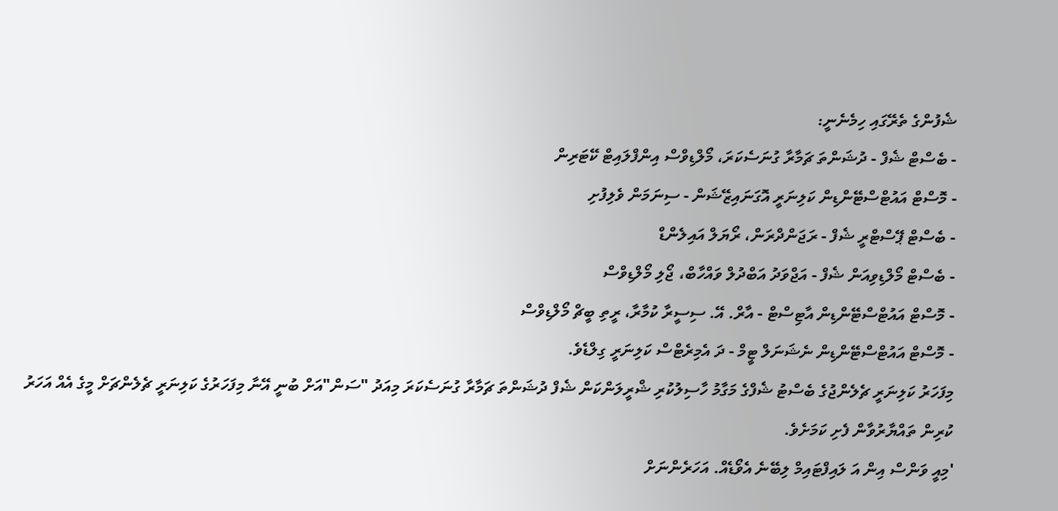ޝެފުންގެ ތެރޭގައި ހިމެނެނީ:
- ބެސްޓް ޝެފް - ދުޝަންތަ ޗަމާރާ ގުނަސެކަރަ، މޯލްޑިވްސް އިންފްލައިޓް ކޭޓަރިން
- މޮސްޓް އައުޓްސްޓޭންޑިން ކަލިނަރީ އޮގަނައިޒޭޝަން - ސިނަމަން ވެލިފުށި
- ބެސްޓް ޕޭސްޓްރީ ޝެފް - ރަޖަންދްރަން، ރޯޔަލް އައިލެންޑް
- ބެސްޓް މޯލްޑިވިއަން ޝެފް - އަޖްވަދު އަބްދުލް ވައްހާބް، ޖޯލި މޯލްޑިވްސް
- މޮސްޓް އައުޓްސްޓޭންޑިން އާޓިސްޓް - އާރް. އޭ. ސިސީރާ ކުމާރާ، ރީތި ބީޗް މޯލްޑިވްސް
- މޮސްޓް އައުޓްސްޓޭންޑިން ނެޝަނަލް ޓީމް - ދަ އެމިރެޓްސް ކަލިނަރީ ގިލްޑެވެ.
މިފަހަރު ކަލިނަރީ ޗެލެންޖުގެ ބެސްޓު ޝެފްގެ މަގާމު ހާސިލުކުރި ޝްރީލަންކަން ޝެފް ދުޝަންތަ ޗަމާރާ ގުނަސެކަރަ މިއަދު "ސަން"އަށް ބުނީ އޭނާ މިފަހަރުގެ ކަލިނަރީ ޗެލެންޗަށް މީގެ އެއް އަހަރު ކުރިން ތައްޔާރުވާން ފެށި ކަމަށެވެ.
'މިއީ ވަންސް އިން އަ ލައިފްޓައިމް ލިބޭނެ އެވޯޑެއް. އަހަރެންނަށް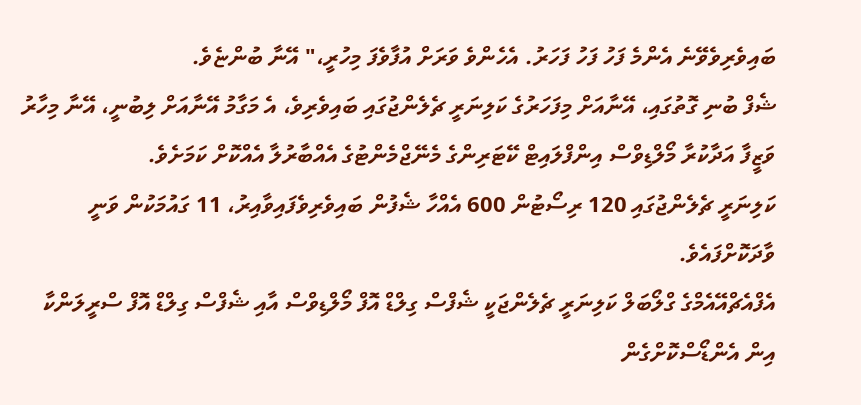ބައިވެރިވެވޭނެ އެންމެ ފަހު ފަހު ފަހަރު. އެހެންވެ ވަރަށް އުފާވެފަ މިހުރީ،" އޭނާ ބުންޏެވެ.
ޝެފް ބުނި ގޮތުގައި، އޭނާއަށް މިފަހަރުގެ ކަލިނަރީ ޗެލެންޖުގައި ބައިވެރިވެ، އެ މަގާމު އޭނާއަށް ލިބުނީ، އޭނާ މިހާރު ވަޒީފާ އަދާކުރާ މޯލްޑިވްސް އިންފްލައިޓް ކޭޓަރިންގެ މެނޭޖްމެންޓުގެ އެއްބާރުލާ އެއްކޮށް ކަމަށެވެ.
ކަލިނަރީ ޗެލެންޖުގައި 120 ރިސޯޓުން 600 އެއްހާ ޝެފުން ބައިވެރިވެފައިވާއިރު، 11 ގައުމަކުން ވަނީ ވާދަކޮށްފައެވެ.
އެފްއެޗްއޭއެމްގެ ގްލޯބަލް ކަލިނަރީ ޗެލެންޖަކީ ޝެފްސް ގިލްޑް އޮފް މޯލްޑިވްސް އާއި ޝެފްސް ގިލްޑް އޮފް ސްރީލަންކާ އިން އެންޑޯސްކޮށްގެން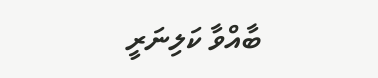ބާއްވާ ކަލިނަރީ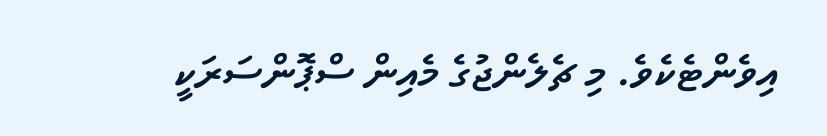އިވެންޓެކެވެ. މި ޗެލެންޖުގެ މެއިން ސްޕޮންސަރަކީ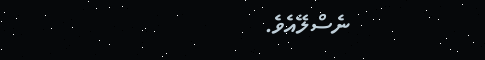ނެސްލޭއެވެ.